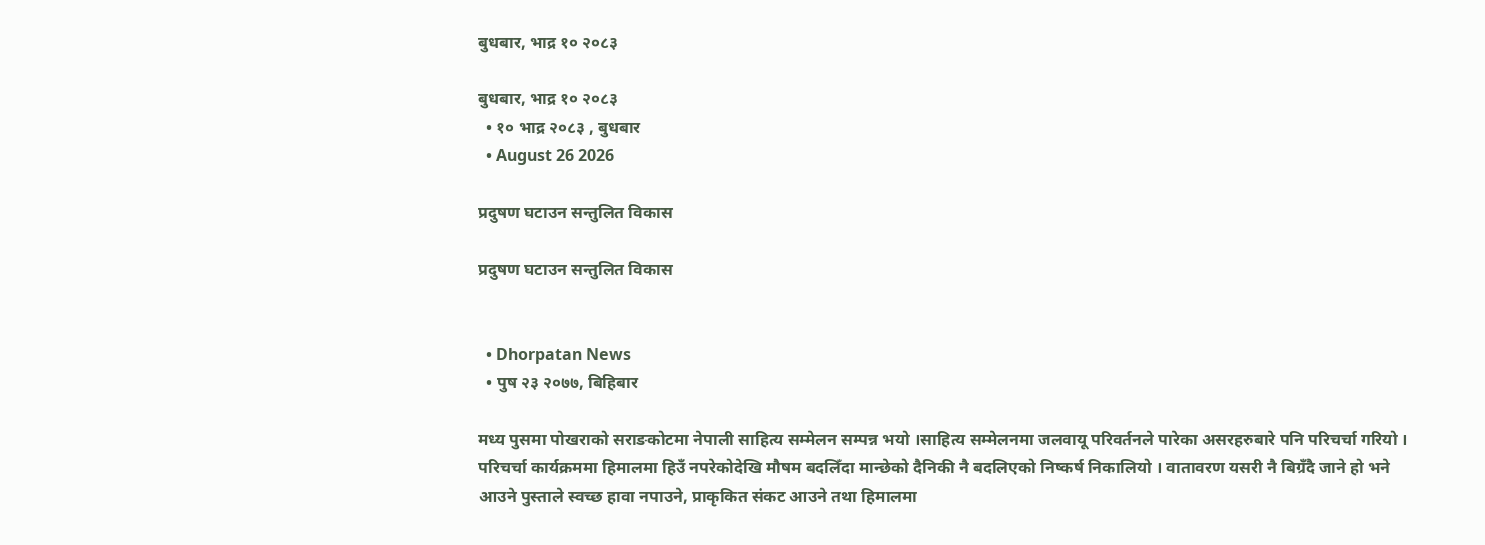बुधबार, भाद्र १० २०८३

बुधबार, भाद्र १० २०८३
  • १० भाद्र २०८३ , बुधबार
  • August 26 2026

प्रदुषण घटाउन सन्तुलित विकास

प्रदुषण घटाउन सन्तुलित विकास


  • Dhorpatan News
  • पुष २३ २०७७, बिहिबार

मध्य पुसमा पोखराको सराङकोटमा नेपाली साहित्य सम्मेलन सम्पन्न भयो ।साहित्य सम्मेलनमा जलवायू परिवर्तनले पारेका असरहरुबारे पनि परिचर्चा गरियो । परिचर्चा कार्यक्रममा हिमालमा हिउँ नपरेकोदेखि मौषम बदलिँदा मान्छेको दैनिकी नै बदलिएको निष्कर्ष निकालियो । वातावरण यसरी नै बिग्रँदै जाने हो भने आउने पुस्ताले स्वच्छ हावा नपाउने, प्राकृकित संकट आउने तथा हिमालमा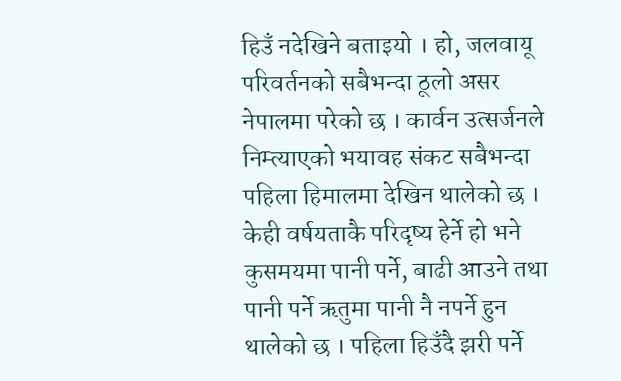हिउँ नदेखिने बताइयो । हो, जलवायू परिवर्तनको सबैभन्दा ठूलो असर नेपालमा परेको छ । कार्वन उत्सर्जनले निम्त्याएको भयावह संकट सबैभन्दा पहिला हिमालमा देखिन थालेको छ । केही वर्षयताकै परिदृष्य हेर्ने हो भने कुसमयमा पानी पर्ने, बाढी आउने तथा पानी पर्ने ऋतुमा पानी नै नपर्ने हुन थालेको छ । पहिला हिउँदै झरी पर्ने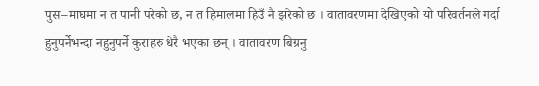पुस–माघमा न त पानी परेको छ, न त हिमालमा हिउँ नै झरेको छ । वातावरणमा देखिएको यो परिवर्तनले गर्दा हुनुपर्नेभन्दा नहुनुपर्ने कुराहरु धेरै भएका छन् । वातावरण बिग्रनु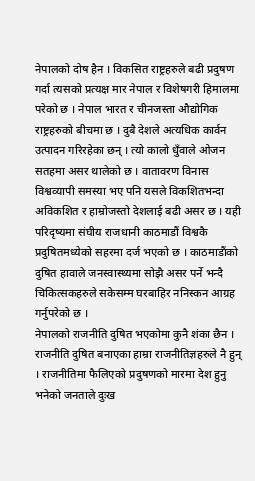नेपालको दोष हैन । विकसित राष्ट्रहरुले बढी प्रदुषण गर्दा त्यसको प्रत्यक्ष मार नेपाल र विशेषगरी हिमालमा परेको छ । नेपाल भारत र चीनजस्ता औद्योगिक राष्ट्रहरुको बीचमा छ । दुबै देशले अत्यधिक कार्वन उत्पादन गरिरहेका छन् । त्यो कालो धुँवाले ओजन सतहमा असर थालेको छ । वातावरण विनास विश्वव्यापी समस्या भए पनि यसले विकशितभन्दा अविकशित र हाम्रोजस्तो देशलाई बढी असर छ । यही परिदृष्यमा संघीय राजधानी काठमाडौं विश्वकै प्रदुषितमध्येको सहरमा दर्ज भएको छ । काठमाडौंको दुषित हावाले जनस्वास्थ्यमा सोझै असर पर्ने भन्दै चिकित्सकहरुले सकेसम्म घरबाहिर ननिस्कन आग्रह गर्नुपरेको छ ।
नेपालको राजनीति दुषित भएकोमा कुनै शंका छैन । राजनीति दुषित बनाएका हाम्रा राजनीतिज्ञहरुले नै हुन् । राजनीतिमा फैलिएको प्रदुषणको मारमा देश हुनु भनेको जनताले दुःख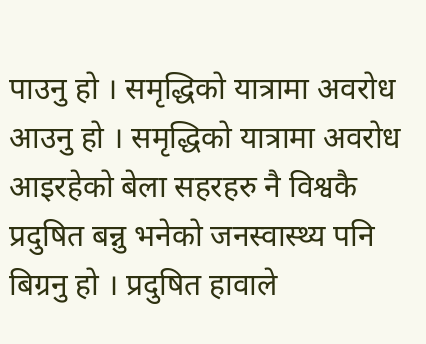पाउनु हो । समृद्धिको यात्रामा अवरोध आउनु हो । समृद्धिको यात्रामा अवरोध आइरहेको बेला सहरहरु नै विश्वकै प्रदुषित बन्नु भनेको जनस्वास्थ्य पनि बिग्रनु हो । प्रदुषित हावाले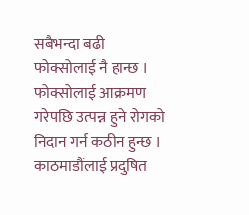सबैभन्दा बढी फोक्सोलाई नै हान्छ । फोक्सोलाई आक्रमण गरेपछि उत्पन्न हुने रोगको निदान गर्न कठीन हुन्छ । काठमाडौंलाई प्रदुषित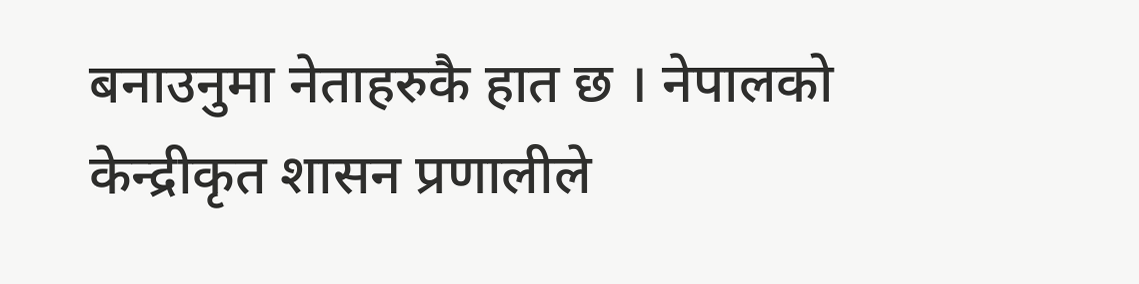बनाउनुमा नेताहरुकै हात छ । नेपालको केन्द्रीकृत शासन प्रणालीले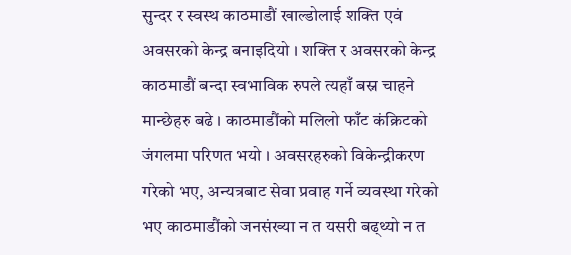सुन्दर र स्वस्थ काठमाडौं खाल्डोलाई शक्ति एवं अवसरको केन्द्र बनाइदियो । शक्ति र अवसरको केन्द्र काठमाडौं बन्दा स्वभाविक रुपले त्यहाँ बस्न चाहने मान्छेहरु बढे । काठमाडौंको मलिलो फाँट कंक्रिटको जंगलमा परिणत भयो । अवसरहरुको विकेन्द्रीकरण गरेको भए, अन्यत्रबाट सेवा प्रवाह गर्ने व्यवस्था गरेको भए काठमाडौंको जनसंख्या न त यसरी बढ्थ्यो न त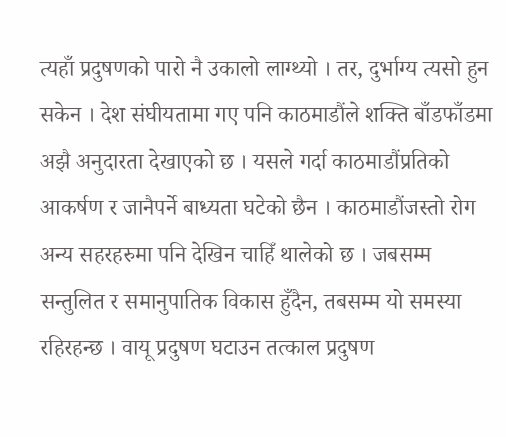त्यहाँ प्रदुषणको पारो नै उकालो लाग्थ्यो । तर, दुर्भाग्य त्यसो हुन सकेन । देश संघीयतामा गए पनि काठमाडौंले शक्ति बाँडफाँडमा अझै अनुदारता देखाएको छ । यसले गर्दा काठमाडौंप्रतिको आकर्षण र जानैपर्ने बाध्यता घटेको छैन । काठमाडौंजस्तो रोग अन्य सहरहरुमा पनि देखिन चाहिँ थालेको छ । जबसम्म सन्तुलित र समानुपातिक विकास हुँदैन, तबसम्म यो समस्या रहिरहन्छ । वायू प्रदुषण घटाउन तत्काल प्रदुषण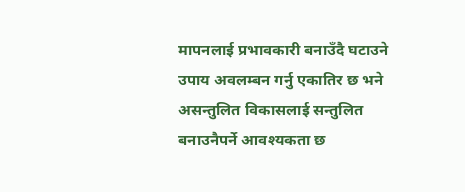मापनलाई प्रभावकारी बनाउँदै घटाउने उपाय अवलम्बन गर्नु एकातिर छ भने असन्तुलित विकासलाई सन्तुलित बनाउनैपर्ने आवश्यकता छ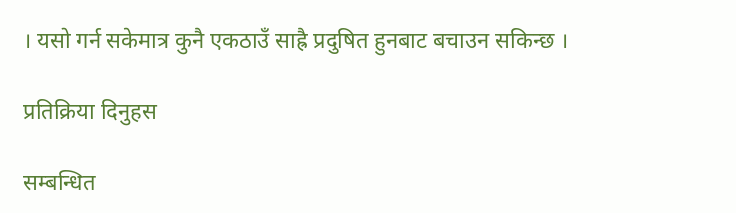। यसो गर्न सकेमात्र कुनै एकठाउँ साह्रै प्रदुषित हुनबाट बचाउन सकिन्छ ।

प्रतिक्रिया दिनुहस

सम्बन्धित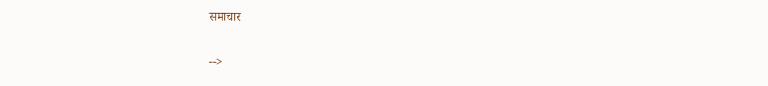समाचार

-->